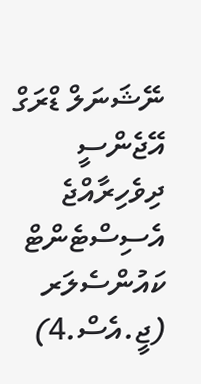ނޭޝަނަލް ޑްރަގް އޭޖެންސީ
ދިވެހިރާއްޖެ
އެސިސްޓެންޓް ކައުންސެލަރ (ޖީ.އެސް.4)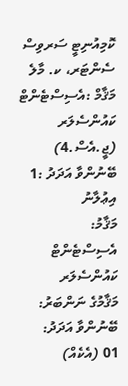ކޮމިއުނިޓީ ސަރވިސް ސެންޓަރ، ކ. މާލެ
މަޤާމް :އެސިސްޓެންޓް ކައުންސެލަރ (ޖީ.އެސް.4)
ބޭނުންވާ އަދަދު :1
އިޢުލާނު
މަޤާމު:
އެސިސްޓެންޓް ކައުންސެލަރ
މަޤާމުގެ ނަންބަރު:
ބޭނުންވާ އަދަދު:
01 (އެކެއް)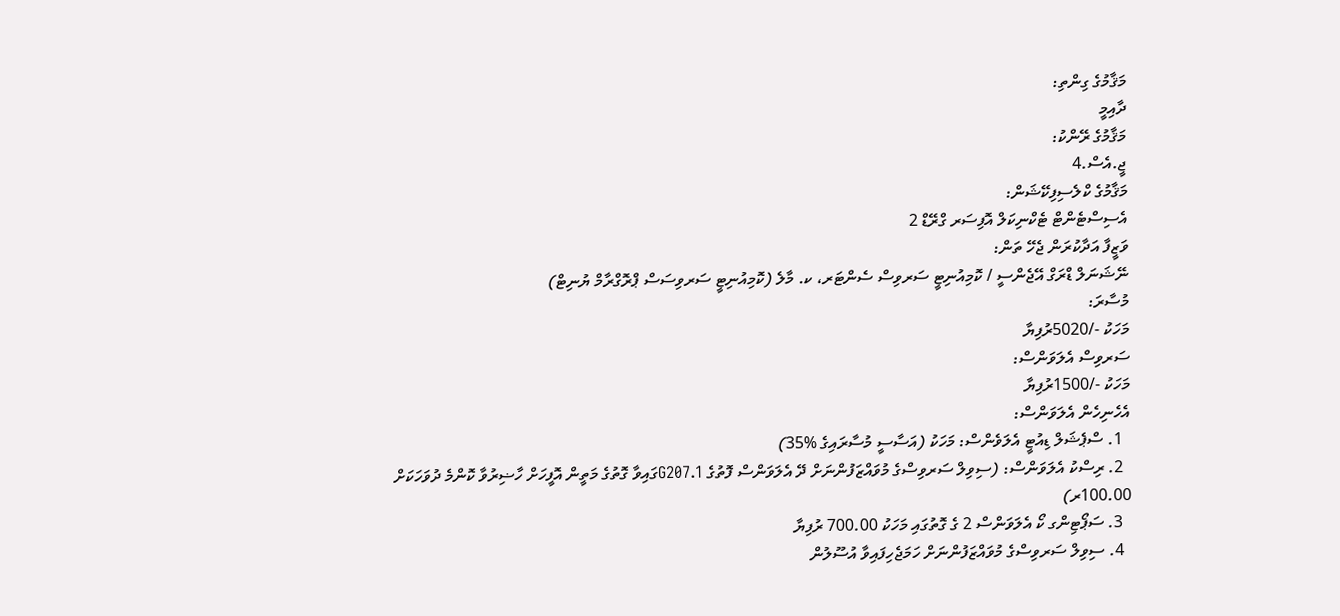މަޤާމުގެ ގިންތި:
ދާއިމީ
މަޤާމުގެ ރޭންކު:
ޖީ.އެސް.4
މަޤާމުގެ ކްލެސިފިކޭޝަން:
އެސިސްޓެންޓް ޓެކްނިކަލް އޮފިސަރ ގްރޭޑް 2
ވަޒީފާ އަދާކުރަން ޖެހޭ ތަން:
ނޭޝަނަލް ޑްރަގް އޭޖެންސީ / ކޮމިއުނިޓީ ސަރވިސް ސެންޓަރ، ކ. މާލެ (ކޮމިއުނިޓީ ސަރވިސަސް ޕްރޮގްރާމް ޔުނިޓް)
މުސާރަ:
މަހަކު -/5020ރުފިޔާ
ސަރވިސް އެލަވަންސް:
މަހަކު -/1500ރުފިޔާ
އެހެނިހެން އެލަވަންސް:
  1. ސްޕެޝަލް ޑިއުޓީ އެލަވެންސް: މަހަކު (އަސާސީ މުސާރައިގެ %35)
  2. ރިސްކު އެލަވަންސް: (ސިވިލް ސަރވިސްގެ މުވައްޒަފުންނަށް ދޭ އެލަވަންސް ފޮތުގެ G207.1ގައިވާ ގޮތުގެ މަތީން އޮފީހަށް ހާޟިރުވާ ކޮންމެ ދުވަހަކަށް 100.00ރ)
  3. ސަޕޯޓިންގ ކޯ އެލަވަންސް 2 ގެ ގޮތުގައި މަހަކު 700.00 ރުފިޔާ
  4. ސިވިލް ސަރވިސްގެ މުވައްޒަފުންނަށް ހަމަޖެހިފައިވާ އުސޫލުން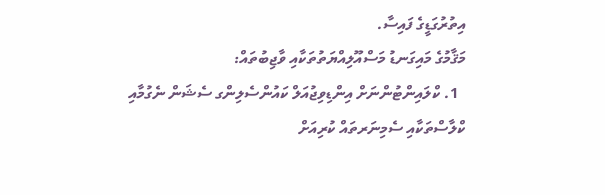އިތުރުގަޑީގެ ފައިސާ.
މަޤާމުގެ މައިގަނޑު މަސްއޫލިއްޔަތުތަކާއި ވާޖިބުތައް:
  1. ކްލައިންޓުންނަށް އިންޑިވިޖުއަލް ކައުންސެލިންގ ސެޝަން ނެގުމާއި ކްލާސްތަކާއި ސެމިނަރތައް ކުރިއަށް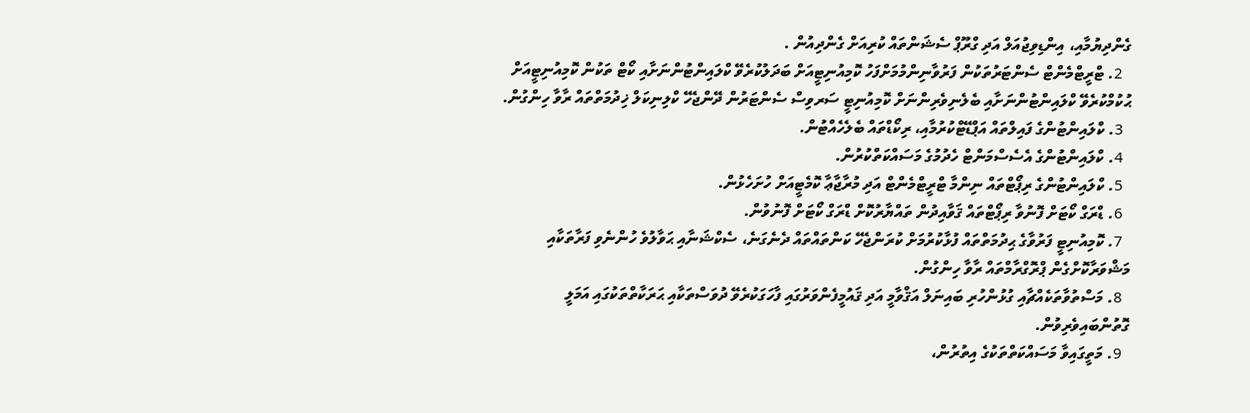ގެންދިޔުމާއި، އިންޑިވިޖުއަލް އަދި ގްރޫޕް ސެޝަންތައް ކުރިއަށް ގެންދިއުން .
  2. ޓްރީޓްމެންޓް ސެންޓަރުތަކުން ފަރުވާނިންމުމަށްފަހު ކޮމިއުނިޓީއަށް ބަދަލުކުރެވޭ ކްލައިންޓުންނަށާއި ކޯޓް ތަކުން ކޮމިއުނިޓީއަށް ޙުކުމްކުރެވޭ ކްލައިންޓުންނަށާއި ބެލެނިވެރިންނަށް ކޮމިއުނިޓީ ސަރވިސް ސެންޓަރުން ދޭންޖެހޭ ކްލިނިކަލް ޚިދުމަތްތައް ރާވާ ހިންގުން.
  3. ކްލައިންޓުންގެ ފައިލްތައް އަޕްޑޭޓްކުރުމާއި، ރިކޯޑްތައް ބެލެހެއްޓުން.
  4. ކްލައިންޓުންގެ އެސެސްމަންޓް ހެދުމުގެ މަސައްކަތްކުރުން.
  5. ކްލައިންޓުންގެ ރިޕޯޓްތައް ނިންމާ ޓްރީޓްމެންޓް އަދި މުރާޖާޢާ ކޮމެޓީއަށް ހުށަހެޅުން.
  6. ޑްރަގް ކޯޓަށް ފޮނުވާ ރިޕޯޓްތައް ޤަވާއިދުން ތައްޔާރުކޮށް ޑްރަގް ކޯޓަށް ފޮނުވުން.
  7. ކޮމިއުނިޓީ ފަރުވާގެ ޙިދުމަތްތައް ފުޅާކުރުމަށް ކުރަންޖެހޭ ކަންތައްތައް ދެނެގަނެ، ސެކްޝަނާއި ޙަވާލުވެ ހުންނެވި ފަރާތަކާއި މަޝްވަރާކޮށްގެން ޕްރޮގްރާމްތައް ރާވާ ހިންގުން.
  8. މަސްތުވާތަކެއްޗާއި ގުޅުންހުރި ބައިނަލް އަޤްވާމީ އަދި ޤައުމީފެންވަރުގައި ފާހަގަކުރެވޭ ދުވަސްތަކާއި ޙަރަކާތްތަކުގައި އަމަލީ ގޮތުންބައިވެރިވުން.
  9. މަތީގައިވާ މަސައްކަތްތަކުގެ އިތުރުން،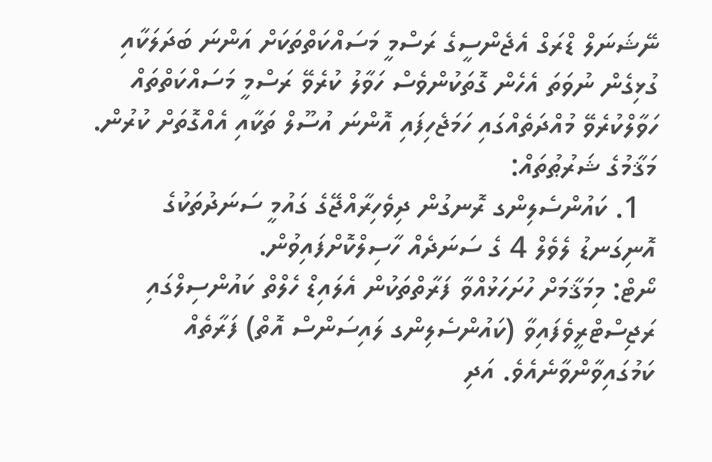ނޭޝަނަލް ޑްރަގް އެޖެންސީގެ ރަސްމީ މަސައްކަތްތަކަށް އަންނަ ބަދަލަކާއި ގުޅިގެން ނުވަތަ އެހެން ގޮތަކުންވެސް ހަވާލު ކުރެވޭ ރަސްމީ މަސައްކަތްތައް  ހަވާލްކުރެވޭ މުއްދަތެއްގައި ހަމަޖެހިފައި އޮންނަ އުސޫލް ތަކާއި އެއްގޮތަށް ކުރުން.
މަޤާމުގެ ޝަރުޠުތައް:
  1. ކައުންސެލިންގ ރޮނގުން ދިވެހިރާއްޖޭގެ ގައުމީ ސަނަދުތަކުގެ އޮނިގަނޑު ލެވެލް 4 ގެ ސަނަދެއް ހާސިލްކޮށްފައިވުން.
ނޯޓް: މިމަޤާމަށް ހުށަހަޅުއްވާ ފަރާތްތަކުން އެލައިޑް ހެލްތް ކައުންސިލްގައި ރަޖިސްޓްރީވެފައިވާ (ކައުންސެލިންގ ލައިސަންސް އޮތް) ފަރާތެއް ކަމުގައިވާންވާނެއެވެ. އަދި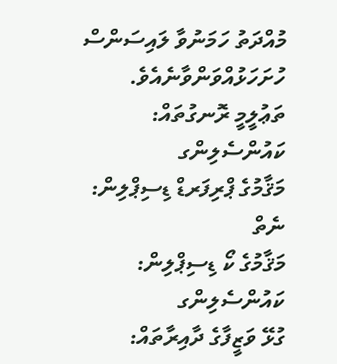މުއްދަތު ހަމަނުވާ ލައިސަންސް ހުށަހަޅުއްވަންވާނެއެވެ.
ތަޢުލީމީ ރޮނގުތައް:
ކައުންސެލިންގ
މަޤާމުގެ ޕްރިފަރޑް ޑިސިޕްލިން:
ނެތް
މަޤާމުގެ ކޯ ޑިސިޕްލިން:
ކައުންސެލިންގ
ގުޅޭ ވަޒީފާގެ ދާއިރާތައް: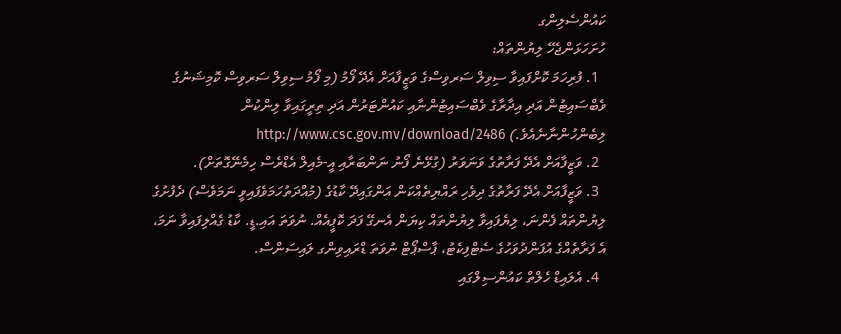ކައުންސެލިންގ
ހުށަހަޅަންޖެހޭ ލިޔުންތައް:
  1. ފުރިހަމަ ކޮށްފައިވާ ސިވިލް ސަރވިސްގެ ވަޒީފާއަށް އެދޭ ފޯމު (މި ފޯމު ސިވިލް ސަރވިސް ކޮމިޝަނުގެ ވެބްސައިޓުން އަދި އިދާރާގެ ވެބްސައިޓުންނާއި ކައުންޓަރުން އަދި ތިރީގައިވާ ލިންކުން ލިބެންހުންނާނެއެވެ.) http://www.csc.gov.mv/download/2486
  2. ވަޒީފާއަށް އެދޭ ފަރާތުގެ ވަނަވަރު (ގުޅޭނެ ފޯނު ނަންބަރާއި އީ-މެއިލް އެޑްރެސް ހިމެނޭގޮތަށް).
  3. ވަޒީފާއަށް އެދޭ ފަރާތުގެ ދިވެހި ރައްޔިތެއްކަން އަންގައިދޭ ކާޑުގެ (މުއްދަތުހަމަވެފައިވީ ނަމަވެސް) ދެފުށުގެ ލިޔުންތައް ފެންނަ، ލިޔެފައިވާ ލިޔުންތައް ކިޔަން އެނގޭ ފަދަ ކޮޕީއެއް. ނުވަތަ އައި.ޑީ. ކާޑު ގެއްލިފައިވާ ނަމަ، އެ ފަރާތެއްގެ އުފަންދުވަހުގެ ސެޓްފިކެޓު، ޕާސްޕޯޓް ނުވަތަ ޑްރައިވިންގ ލައިސަންސް.
  4. އެލައިޑް ހެލްތް ކައުންސިލްގައި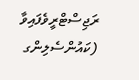ރަޖިސްޓްރީވެފައިވާ (ކައުންސެލިންގ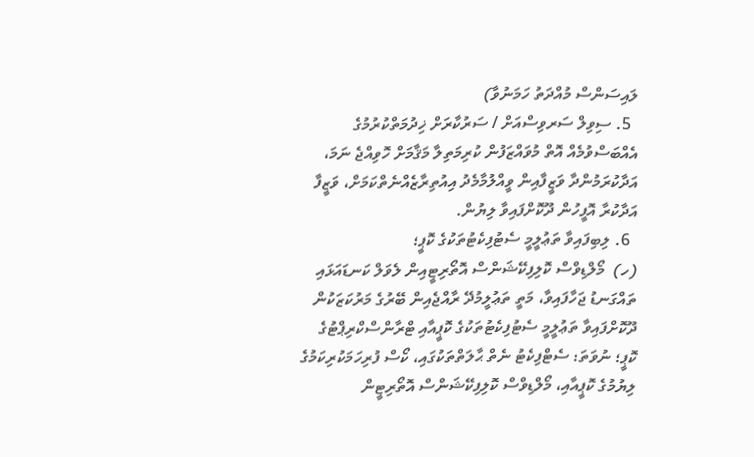ލައިސަންސް މުއްދަތު ހަމަނުވާ)
  5. ސިވިލް ސަރވިސްއަށް / ސަރުކާރަށް ޚިދުމަތްކުރުމުގެ އެއްބަސްވުމެއް އޮތް މުވައްޒަފުން ކުރިމަތިލާ މަޤާމަށް ހޮވިއްޖެ ނަމަ، އަދާކުރަމުންދާ ވަޒީފާއިން ވީއްލުމާމެދު އިއުތިރާޒެއްނެތްކަމަށް، ވަޒީފާ އަދާކުރާ އޮފީހުން ދޫކޮށްފައިވާ ލިޔުން.
  6. ލިބިފައިވާ ތަޢުލީމީ ސެޓުފިކެޓުތަކުގެ ކޮޕީ؛
(ހ)  މޯލްޑިވްސް ކޮލިފިކޭޝަންސް އޮތޯރިޓީއިން ލެވަލް ކަނޑައަޅައި ތައްގަނޑު ޖަހާފައިވާ، މަތީ ތަޢުލީމުދޭ ރާއްޖެއިން ބޭރުގެ މަރުކަޒަކުން ދޫކޮށްފައިވާ ތަޢުލީމީ ސެޓުފިކެޓުތަކުގެ ކޮޕީއާއި ޓްރާންސްކްރިޕްޓުގެ ކޮޕީ؛ ނުވަތަ: ސެޓްފިކެޓު ނެތް ޙާލަތްތަކުގައި، ކޯސް ފުރިހަމަކުރިކަމުގެ ލިޔުމުގެ ކޮޕީއާއި، މޯލްޑިވްސް ކޮލިފިކޭޝަންސް އޮތޯރިޓީން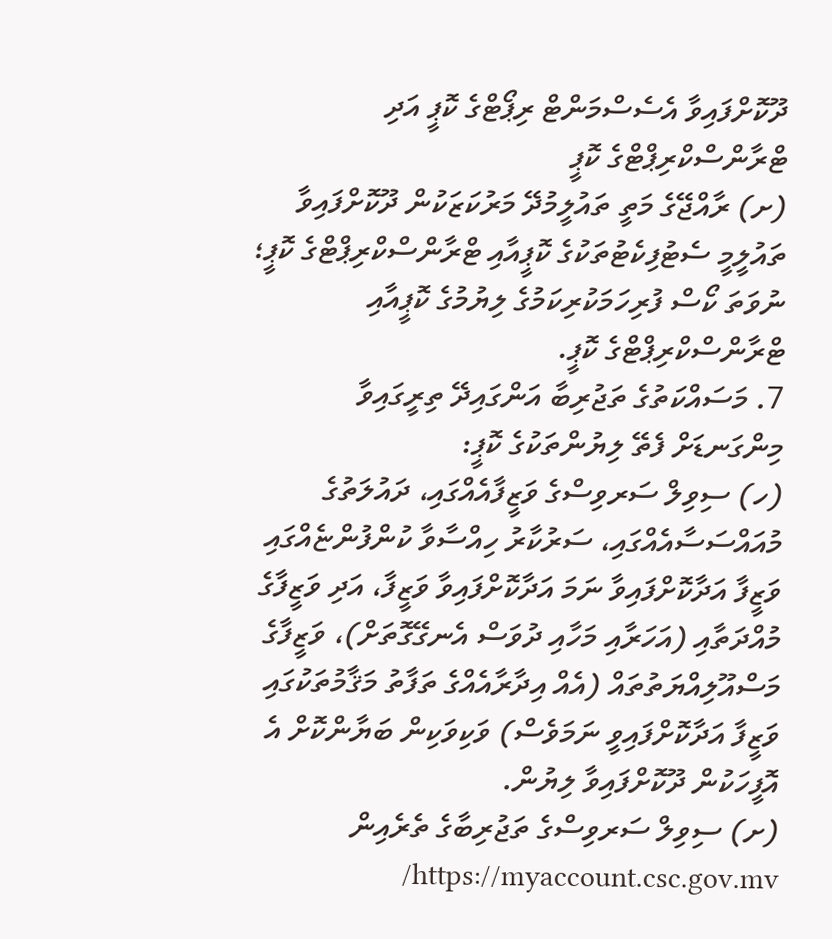ދޫކޮށްފައިވާ އެސެސްމަންޓް ރިޕޯޓްގެ ކޮޕީ އަދި ޓްރާންސްކްރިޕްޓްގެ ކޮޕީ
(ށ) ރާއްޖޭގެ މަތީ ތައުލީމުދޭ މަރުކަޒަކުން ދޫކޮށްފައިވާ ތައުލީމީ ސެޓުފިކެޓުތަކުގެ ކޮޕީއާއި ޓްރާންސްކްރިޕްޓްގެ ކޮޕީ؛ ނުވަތަ ކޯސް ފުރިހަމަކުރިކަމުގެ ލިޔުމުގެ ކޮޕީއާއި ޓްރާންސްކްރިޕްޓްގެ ކޮޕީ.
7. މަސައްކަތުގެ ތަޖުރިބާ އަންގައިދޭ ތިރީގައިވާ މިންގަނޑަށް ފެތޭ ލިޔުންތަކުގެ ކޮޕީ:
(ހ) ސިވިލް ސަރވިސްގެ ވަޒީފާއެއްގައި، ދައުލަތުގެ މުއައްސަސާއެއްގައި، ސަރުކާރު ހިއްސާވާ ކުންފުންޏެއްގައި ވަޒީފާ އަދާކޮށްފައިވާ ނަމަ އަދާކޮށްފައިވާ ވަޒީފާ، އަދި ވަޒީފާގެ މުއްދަތާއި (އަހަރާއި މަހާއި ދުވަސް އެނގޭގޮތަށް)، ވަޒީފާގެ މަސްއޫލިއްޔަތުތައް (އެއް އިދާރާއެއްގެ ތަފާތު މަޤާމުތަކުގައި ވަޒީފާ އަދާކޮށްފައިވީ ނަމަވެސް) ވަކިވަކިން ބަޔާންކޮށް އެ އޮފީހަކުން ދޫކޮށްފައިވާ ލިޔުން.
(ށ) ސިވިލް ސަރވިސްގެ ތަޖުރިބާގެ ތެރެއިން https://myaccount.csc.gov.mv/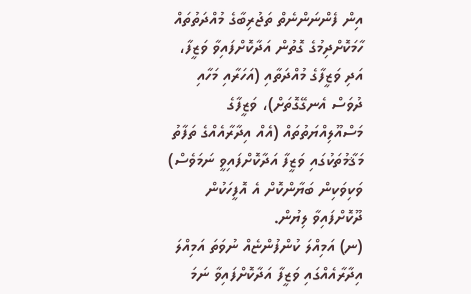އިން ފެންނަންނެތް ތަޖުރިބާގެ މުއްދަތުތައް ހާމަކޮށްދިމުގެ ގޮތުން އަދާކޮށްފައިވާ ވަޒީފާ، އަދި ވަޒީފާގެ މުއްދަތާއި (އަހަރާއި މަހާއި ދުވަސް އެނގޭގޮތަށް)، ވަޒީފާގެ މަސްއޫލިއްޔަތުތައް (އެއް އިދާރާއެއްގެ ތަފާތު މަޤާމުތަކުގައި ވަޒީފާ އަދާކޮށްފައިވީ ނަމަވެސް) ވަކިވަކިން ބަޔާންކޮށް އެ އޮފީހަކުން ދޫކޮށްފައިވާ ލިޔުން.
(ނ) އަމިއްލަ ކުންފުންޏެއް ނުވަތަ އަމިއްލަ އިދާރާއެއްގައި ވަޒީފާ އަދާކޮށްފައިވާ ނަމަ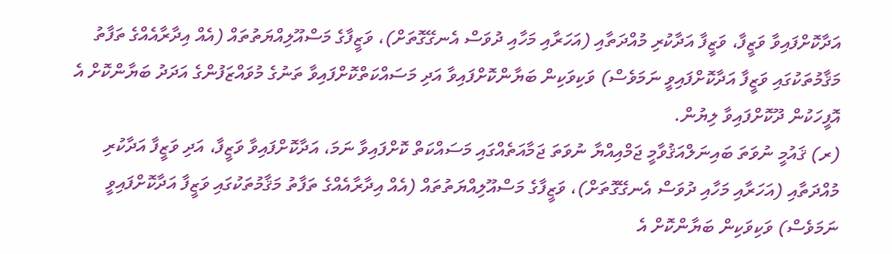އަދާކޮށްފައިވާ ވަޒީފާ، ވަޒީފާ އަދާކުރި މުއްދަތާއި (އަހަރާއި މަހާއި ދުވަސް އެނގޭގޮތަށް)، ވަޒީފާގެ މަސްއޫލިއްޔަތުތައް (އެއް އިދާރާއެއްގެ ތަފާތު މަޤާމުތަކުގައި ވަޒީފާ އަދާކޮށްފައިވީ ނަމަވެސް) ވަކިވަކިން ބަޔާންކޮށްފައިވާ އަދި މަސައްކަތްކޮށްފައިވާ ތަނުގެ މުވައްޒަފުންގެ އަދަދު ބަޔާންކޮށް އެ އޮފީހަކުން ދޫކޮށްފައިވާ ލިޔުން.
(ރ) ޤައުމީ ނުވަތަ ބައިނަލްއަޤުވާމީ ޖަމްއިއްޔާ ނުވަތަ ޖަމާއަތެއްގައި މަސައްކަތް ކޮށްފައިވާ ނަމަ، އަދާކޮށްފައިވާ ވަޒީފާ، އަދި ވަޒީފާ އަދާކުރި މުއްދަތާއި (އަހަރާއި މަހާއި ދުވަސް އެނގޭގޮތަށް)، ވަޒީފާގެ މަސްއޫލިއްޔަތުތައް (އެއް އިދާރާއެއްގެ ތަފާތު މަޤާމުތަކުގައި ވަޒީފާ އަދާކޮށްފައިވީ ނަމަވެސް) ވަކިވަކިން ބަޔާންކޮށް އެ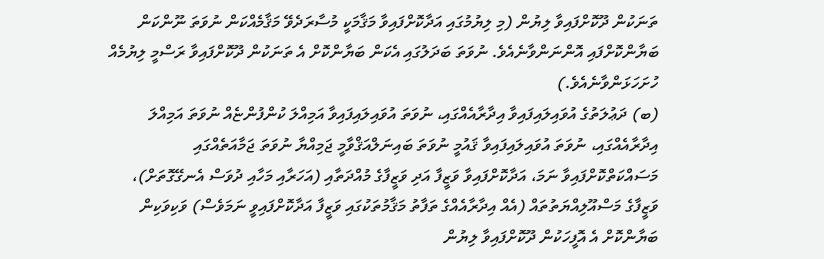ތަނަކުން ދޫކޮށްފައިވާ ލިޔުން (މި ލިޔުމުގައި އަދާކޮށްފައިވާ މަޤާމަކީ މުސާރަދެވޭ މަޤާމެއްކަން ނުވަތަ ނޫންކަން ބަޔާންކޮށްފައި އޮންނަންވާނެއެވެ. ނުވަތަ ބަދަލުގައި އެކަން ބަޔާންކޮށް އެ ތަނަކުން ދޫކޮށްފައިވާ ރަސްމީ ލިޔުމެއް ހުށަހަޅަންވާނެއެވެ.)
(ބ) ދަޢުލަތުގެ އުވައިލައިފައިވާ އިދާރާއެއްގައި، ނުވަތަ އުވައިލައިފައިވާ އަމިއްލަ ކުންފުންޏެއް ނުވަތަ އަމިއްލަ އިދާރާއެއްގައި، ނުވަތަ އުވައިލައިފައިވާ ޤައުމީ ނުވަތަ ބައިނަލްއަޤްވާމީ ޖަމިއްޔާ ނުވަތަ ޖަމާއަތެއްގައި މަސައްކަތްކޮށްފައިވާ ނަމަ، އަދާކޮށްފައިވާ ވަޒީފާ އަދި ވަޒީފާގެ މުއްދަތާއި (އަހަރާއި މަހާއި ދުވަސް އެނގޭގޮތަށް)، ވަޒީފާގެ މަސްއޫލިއްޔަތުތައް (އެއް އިދާރާއެއްގެ ތަފާތު މަޤާމުތަކުގައި ވަޒީފާ އަދާކޮށްފައިވީ ނަމަވެސް) ވަކިވަކިން ބަޔާންކޮށް އެ އޮފީހަކުން ދޫކޮށްފައިވާ ލިޔުން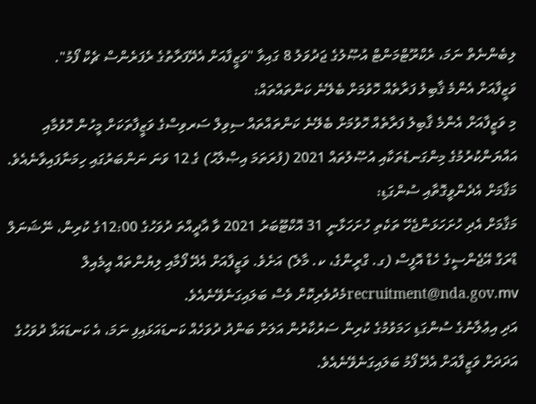ލިބެންނެތް ނަމަ، ރެކްރޫޓްމަންޓް އުޞޫލުގެ ޖަދުވަލު 8 ގައިވާ "ވަޒީފާއަށް އެދޭފަރާތުގެ ރެފަރެންސް ޗެކް ފޯމު".
ވަޒީފާއަށް އެންމެ ޤާބިލު ފަރާތެއް ހޮވުމަށް ބެލޭނެ ކަންތައްތައް:
މި ވަޒީފާއަށް އެންމެ ޤާބިލު ފަރާތެއް ހޮވުމަށް ބެލޭނެ ކަންތައްތައް ސިވިލް ސަރވިސްގެ ވަޒީފާތަކަށް މީހުން ހޮވުމާއި އައްޔަންކުރުމުގެ މިންގަނޑުތަކާއި އުޞޫލުތައް 2021 (ފުރަތަމަ އިޞްލާޙު) ގެ 12 ވަނަ ނަންބަރުގައި ހިމަނާފައިވާނެއެވެ.
މަޤާމަށް އެދެންވީގޮތާއި ސުންގަޑި:
މަޤާމަށް އެދި ހުށަހަޅަންޖެހޭ ތަކެތި ހުށަހަޅާނީ 31 އޮކްޓޫބަރު 2021 ވާ އާދީއްތަ ދުވަހުގެ 12:00ގެ ކުރިން، ނޭޝަނަލް ޑްރަގް އޭޖެންސީގެ ހެޑް އޮފީސް (ގ. ގްރީންގެ، ކ. މާލެ) އަށެވެ. ވަޒީފާއަށް އެދޭ ފޯމާއި ލިޔުންތައް އީމެއިލް recruitment@nda.gov.mvމެދުވެރިކޮށް ވެސް ބަލައިގަނެވޭނެއެވެ.
އަދި އިޢުލާނުގެ ސުންގަޑި ހަމަވުމުގެ ކުރިން ސަރުކާރުން އަލަށް ބަންދު ދުވަހެއް ކަނޑައަޅައިފި ނަމަ، އެ ކަނޑައަޅާ ދުވަހުގެ އަދަދަށް ވަޒީފާއަށް އެދޭ ފޯމު ބަލައިގަނެވޭނެއެވެ.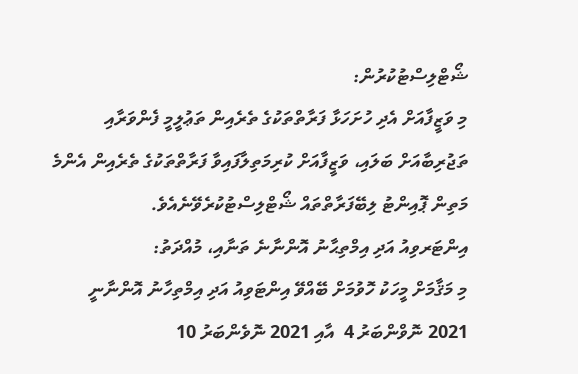ޝޯޓްލިސްޓުކުރުން:
މި ވަޒީފާއަށް އެދި ހުށަހަޅާ ފަރާތްތަކުގެ ތެރެއިން ތަޢުލީމީ ފެންވަރާއި ތަޖުރިބާއަށް ބަލައި، ވަޒީފާއަށް ކުރިމަތިލާފައިވާ ފަރާތްތަކުގެ ތެރެއިން އެންމެ މަތިން ޕޮއިންޓު ލިބޭފަރާތްތައް ޝޯޓްލިސްޓުކުރެވޭނެއެވެ.
އިންޓަރވިއު އަދި އިމްތިޙާނު އޮންނާނެ ތަނާއި، މުއްދަތު:
މި މަޤާމަށް މީހަކު ހޮވުމަށް ބޭއްވޭ އިންޓަވިއު އަދި އިމްތިހާނު އޮންނާނީ 2021 ނޮވްންބަރު 4  އާއި 2021 ނޮވެންބަރު 10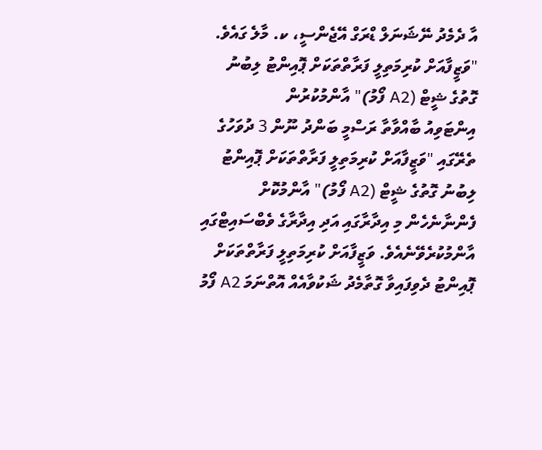އާ ދެމެދު ނޭޝަނަލް ޑްރަގް އޭޖެންސީ، ކ. މާލެ ގައެވެ.
"ވަޒީފާއަށް ކުރިމަތިލީ ފަރާތްތަކަށް ޕޮއިންޓު ލިބުނު ގޮތުގެ ޝީޓް (A2 ފޯމު)" އާންމުކުރުން
އިންޓަވިއު ބާއްވާތާ ރަސްމީ ބަންދު ނޫން 3 ދުވަހުގެ ތެރޭގައި "ވަޒީފާއަށް ކުރިމަތިލީ ފަރާތްތަކަށް ޕޮއިންޓު ލިބުނު ގޮތުގެ ޝީޓް (A2 ފޯމު)" އާންމުކޮށް ފެންނާނެހެން މި އިދާރާގައި އަދި އިދާރާގެ ވެބްސައިޓްގައި އާންމުކުރެވޭނެއެވެ. ވަޒީފާއަށް ކުރިމަތިލީ ފަރާތްތަކަށް ޕޮއިންޓު ދެވިފައިވާ ގޮތާމެދު ޝަކުވާއެއް އޮތްނަމަ A2 ފޯމު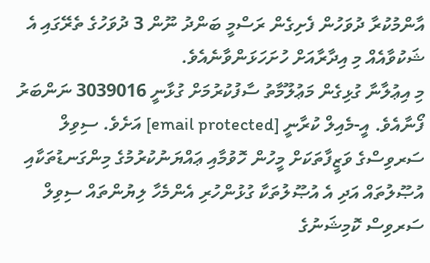އާންމުކުރާ ދުވަހުން ފެށިގެން ރަސްމީ ބަންދު ނޫން 3 ދުވަހުގެ ތެރޭގައި އެ ޝަކުވާއެއް މި އިދާރާއަށް ހުށަހަޅަންވާނެއެވެ.
މި އިޢުލާނާ ގުޅިގެން މަޢުލޫމާތު ސާފުކުރުމަށް ގުޅާނީ 3039016 ނަންބަރު ފޯނާއެވެ. އީ-މެއިލް ކުރާނީ [email protected] އަށެވެ. ސިވިލް ސަރވިސްގެ ވަޒީފާތަކަށް މީހުން ހޮވުމާއި ޢައްޔަނުކުރުމުގެ މިންގަނޑުތަކާއި އުޞޫލުތައް އަދި އެ އުޞޫލުތަކާ ގުޅުންހުރި އެންމެހާ ލިޔުންތައް ސިވިލް ސަރވިސް ކޮމިޝަނުގެ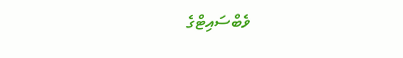ވެބްސައިޓްގެ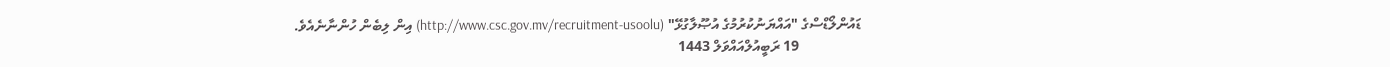ޑައުންލޯޑްސްގެ "އައްޔަނުކުރުމުގެ އުޞޫލާގުޅޭ" (http://www.csc.gov.mv/recruitment-usoolu) އިން ލިބެން ހުންނާނެއެވެ.
                 19 ރަބީއުލްއައްވަލް 1443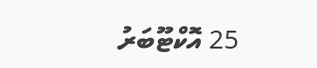25 އޮކްޓޫބަރު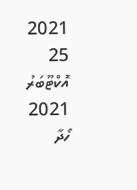2021
25 އޮކްޓޫބަރު 2021
ހޯދާ